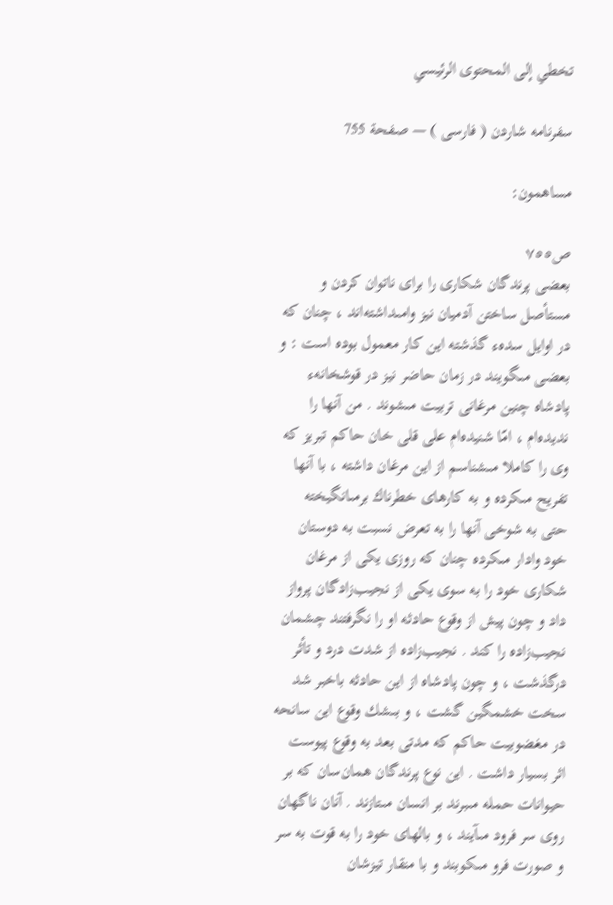تخطي إلى المحتوى الرئيسي

سفرنامه شاردن ( فارسى ) — صفحة 755

مساهمون:

ص٧٥٥
بعضى پرندگان شكارى را براى ناتوان كردن و مستأصل ساختن آدميان نيز وامىداشته‌اند ، چنان كه در اوايل سدهء گذشته اين كار معمول بوده است : و بعضى مىگويند در زمان حاضر نيز در قوشخانهء پادشاه چنين مرغانى تربيت مىشوند . من آنها را نديده‌ام ، امّا شنيده‌ام على قلى خان حاكم تبريز كه وى را كاملا مىشناسم از اين مرغان داشته ، با آنها تفريح مىكرده و به كارهاى خطرناك برمىانگيخته حتى به شوخى آنها را به تعرض نسبت به دوستان خود وادار مىكرده چنان كه روزى يكى از مرغان شكارى خود را به سوى يكى از نجيب‌زادگان پرواز داد و چون پيش از وقوع حادثه او را نگرفتند چشمان نجيب‌زاده را كند . نجيب‌زاده از شدت درد و تأثر درگذشت ، و چون پادشاه از اين حادثه باخبر شد سخت خشمگين گشت ، و بىشك وقوع اين سانحه در مغضوبيت حاكم كه مدتى بعد به وقوع پيوست اثر بسيار داشت . اين نوع پرندگان همان‌سان كه بر حيوانات حمله مىبرند بر انسان مىتازند . آنان ناگهان روى سر فرود مىآيند ، و بالهاى خود را به قوت به سر و صورت فرو مىكوبند و با منقار تيزشان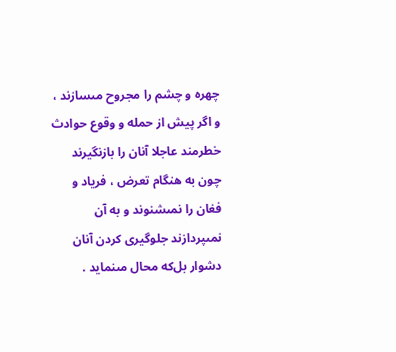چهره و چشم را مجروح مىسازند ، و اگر پيش از حمله و وقوع حوادث خطرمند عاجلا آنان را بازنگيرند چون به هنگام تعرض ، فرياد و فغان را نمىشنوند و به آن نمىپردازند جلوگيرى كردن آنان دشوار بل‌كه محال مىنمايد .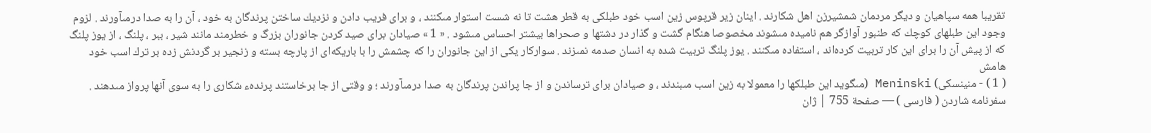تقريبا همه سپاهيان و ديگر مردمان شمشيرزن اهل شكارند . اينان زير قرپوس زين اسب خود طبلكى به قطر هشت تا نه شست استوار مىكنند ، و براى فريب دادن و نزديك ساختن پرندگان به خود ، آن را به صدا درمىآورند . لزوم وجود اين طبلهاى كوچك كه طنبور آوازگر هم ناميده مىشوند مخصوصا هنگام گشت و گذار در دشتها و صحراها بيشتر احساس مىشود . « 1 » صيادان براى صيد كردن جانوران بزرگ و خطرمند مانند شير ، ببر ، پلنگ ، از يوز پلنگ كه از پيش آن را براى اين كار تربيت كرده‌اند ، استفاده مىكنند . يوز پلنگ تربيت شده به انسان صدمه نمىزند . سواركار يكى از اين جانوران را كه چشمش را با باريكه‌اى از پارچه بسته و زنجير بر گردنش زده بر ترك اسب خود
هامش
( 1 ) - منينسكى) Meninski (مىگويد اين طبلكها را معمولا به زين اسب مىبندند ، و صيادان براى ترساندن و از جا پراندن پرندگان به صدا درمىآورند ؛ و وقتى از جا برخاستند پرندهء شكارى را به سوى آنها پرواز مىدهند .
سفرنامه شاردن ( فارسى ) — صفحة 755 | ژان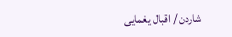شاردن / اقبال يغمايى